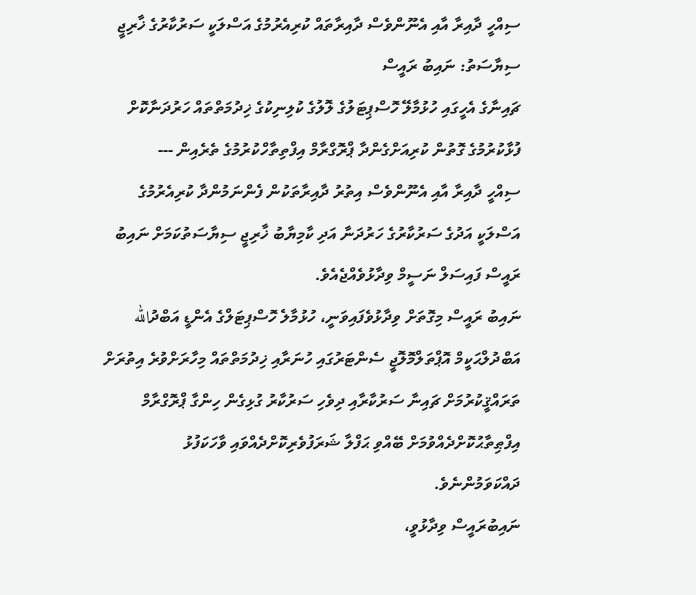ސިއްހީ ދާއިރާ އާއި އެނޫންވެސް ދާއިރާތައް ކުރިއެރުމުގެ އަސްލަކީ ސަރުކާރުގެ ޚާރިޖީ ސިޔާސަތު: ނައިބު ރައީސް
ޗައިނާގެ އެހީގައި ހުޅުމާލޭ ހޮސްޕިޓަލުގެ ލޮލުގެ ކުލިނިކުގެ ޚިދުމަތްތައް ހަރުދަނާކޮށް ފުޅާކުރުމުގެ ގޮތުން ކުރިއަށްގެންދާ ޕްރޮގްރާމް އިފްތިތާހްކުރުމުގެ ތެރެއިން ---
ސިއްހީ ދާއިރާ އާއި އެނޫންވެސް އިތުރު ދާއިރާތަކުން ފެންނަމުންދާ ކުރިއެރުމުގެ އަސްލަކީ އަދުގެ ސަރުކާރުގެ ހަރުދަނާ އަދި ކާމިޔާބު ޚާރިޖީ ސިޔާސަތުކަމަށް ނައިބު ރައީސް ފައިސަލް ނަސީމް ވިދާޅުވެއްޖެއެވެ.
ނައިބު ރައީސް މިގޮތަށް ވިދާޅުވެފައިވަނީ، ހުޅުމާލެ ހޮސްޕިޓަލްގެ އެންޑީ އަބްދުالله އަބްދުލްޙަކީމް އޮޕްތަލްމޮލޮޖީ ސެންޓަރުގައި ހުނަރާއި ޚިދުމަތްތައް މިހާރަށްވުރެ އިތުރަށް ތަރައްޤީކުރުމަށް ޗައިނާ ސަރުކާރާއި ދިވެހި ސަރުކާރު ގުޅިގެން ހިންގާ ޕްރޮގްރާމް އިފްޠިތާޙުކޮށްދެއްވުމަށް ބޭއްވި ޙަފްލާ ޝަރަފުވެރިކޮށްދެއްވައި ވާހަކަފުޅު ދައްކަވަމުންނެވެ.
ނައިބުރައީސް ވިދާޅުވީ،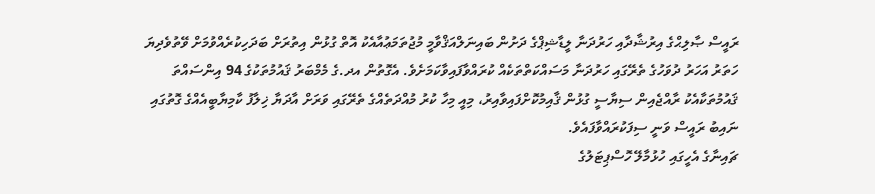ރައީސް ޞާލިޙްގެ އިރުޝާދާއި ހަރުދަނާ ލީޑާޝިޕްގެ ދަށުން ބައިނަލްއަޤްވާމީ މުޖުތަމަޢުއާއެކު އޮތް ގުޅުން އިތުރަށް ބަދަހިކުރެއްވުމަށް ވޭތުވެދިޔަ ހަތަރު އަހަރު ދުވަހުގެ ތެރޭގައި ހަރުދަނާ މަސައްކަތްތަކެއް ކުރައްވާފައިވާކަމަށެވެ. އެގޮތުން އދ.ގެ މެމްބަރު ޤައުމުތަކުގެ 94 އިންސައްތަ ޤައުމުތަކާއެކު ރާއްޖެއިން ސިޔާސީ ގުޅުން ޤާއިމުކޮށްފައިވާއިރު، މިއީ މިހާ ކުރު މުއްދަތެއްގެ ތެރޭގައި ވަރަށް އާދަޔާ ޚިލާފު ކާމިޔާބީއެއްގެ ގޮތުގައި ނައިބު ރައީސް ވަނީ ސިފަކުރައްވާފައެވެ.
ޗައިނާގެ އެހީގައި ހުޅުމާލޭ ހޮސްޕިޓަލުގެ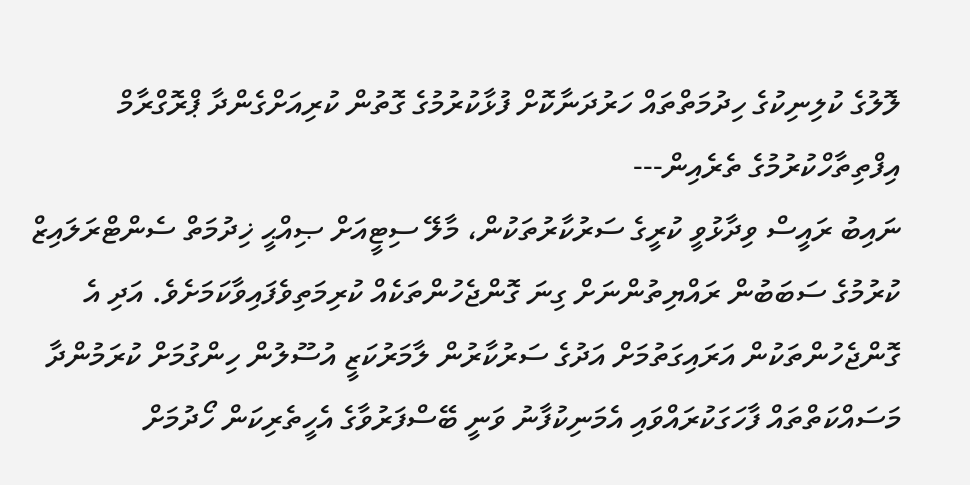ލޮލުގެ ކުލިނިކުގެ ހިދުމަތްތައް ހަރުދަނާކޮށް ފުޅާކުރުމުގެ ގޮތުން ކުރިއަށްގެންދާ ޕްރޮގްރާމް އިފްތިތާހްކުރުމުގެ ތެރެއިން---
ނައިބު ރައީސް ވިދާޅުވީ ކުރީގެ ސަރުކާރުތަކުން، މާލޭ ސިޓީއަށް ޞިއްޙީ ޚިދުމަތް ސެންޓްރަލައިޒް ކުރުމުގެ ސަބަބުން ރައްޔިތުންނަށް ގިނަ ގޮންޖެހުންތަކެއް ކުރިމަތިވެފައިވާކަމަށެވެ. އަދި އެ ގޮންޖެހުންތަކުން އަރައިގަތުމަށް އަދުގެ ސަރުކާރުން ލާމަރުކަޒީ އުސޫލުން ހިންގުމަށް ކުރަމުންދާ މަސައްކަތްތައް ފާހަގަކުރައްވައި އެމަނިކުފާނު ވަނީ ބޭސްފަރުވާގެ އެހީތެރިކަން ހޯދުމަށް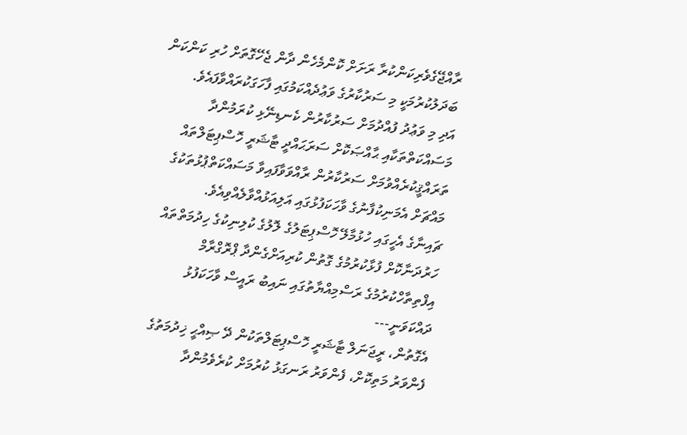ރާއްޖޭގެވެރިކަންކުރާ ރަށަށް ކޮންމެހެން ދާން ޖެހޭގޮތަށް ހުރި ކަންކަން ބަދަލުކުރުމަކީ މި ސަރުކާރުގެ ވަޢުދެއްކަމުގައި ފާހަގަކުރައްވާފައެވެ.
އަދި މި ވަޢުދު ފުއްދުމަށް ސަރުކާރުން ކެނޑިނޭޅި ކުރަމުންދާ މަސައްކަތްތަކާއި ޙާއްޞަކޮށް ސަރަޙައްދީ ޓާޝަރީ ހޮސްޕިޓަލްތައް ތަރައްޤީކުރެއްވުމަށް ސަރުކާރުން ރާއްވަވާފައިވާ މަސައްކަތްޕުޅުތަކުގެ މައްޗަށް އެމަނިކުފާނުގެ ވާހަކަފުޅުގައި އަލިއަޅުއްވާލެއްވިއެވެ.
ޗައިނާގެ އެހީގައި ހުޅުމާލޭ ހޮސްޕިޓަލުގެ ލޮލުގެ ކުލިނިކުގެ ހިދުމަތްތައް ހަރުދަނާކޮށް ފުޅާކުރުމުގެ ގޮތުން ކުރިއަށްގެންދާ ޕްރޮގްރާމް އިފްތިތާހްކުރުމުގެ ރަސްމިއްޔާތުގައި ނައިބު ރައީސް ވާހަކަފުޅު ދައްކަވަނީ---
އެގޮތުން، ރީޖަނަލް ޓާޝަރީ ހޮސްޕިޓަލްތަކުން ދޭ ޞިއްޙީ ޚިދުމަތުގެ ފެންވަރު މަތިކޮށް، ފެންވަރު ރަނގަޅު ކުރުމަށް ކުރެވެމުންދާ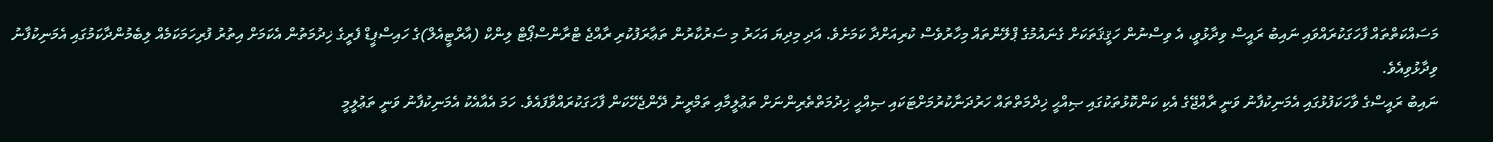މަސައްކަތްތައް ފާހަގަކުރައްވައި ނައިބު ރައީސް ވިދާޅުވީ، އެ ވިސްނުން ހަޤީޤަތަކަށް ގެނައުމުގެ ޕްލޭންތައް މިހާރުވެސް ކުރިއަށްދާ ކަމަށެވެ. އަދި މިދިޔަ އަހަރު މި ސަރުކާރުން ތަޢާރަފުކުރި ރާއްޖެ ޓްރާންސްޕޯޓް ލިންކް (އާރްޓީއެލް)ގެ ހައިސްޕީޑް ފެރީގެ ޚިދުމަތުން އެކަމަށް އިތުރު ފުރިހަމަކަމެއް ލިބެމުންދާކަމުގައި އެމަނިކުފާނު ވިދާޅުވިއެވެ.
ނައިބު ރައީސްގެ ވާހަކަފުޅުގައި އެމަނިކުފާނު ވަނީ ރާއްޖޭގެ އެކި ކަންކޮޅުތަކުގައި ޞިއްޙީ ޚިދްމަތްތައް ހަރުދަނާކުރުމަށްޓަކައި ޞިއްޙީ ޚިދުމަތްތެރިންނަށް ތަޢުލީމާއި ތަމްރީނު ދޭންޖެހޭކަން ފާހަގަކުރައްވާފައެވެ. ހަމަ އެއާއެކު އެމަނިކުފާނު ވަނީ ތަޢުލީމީ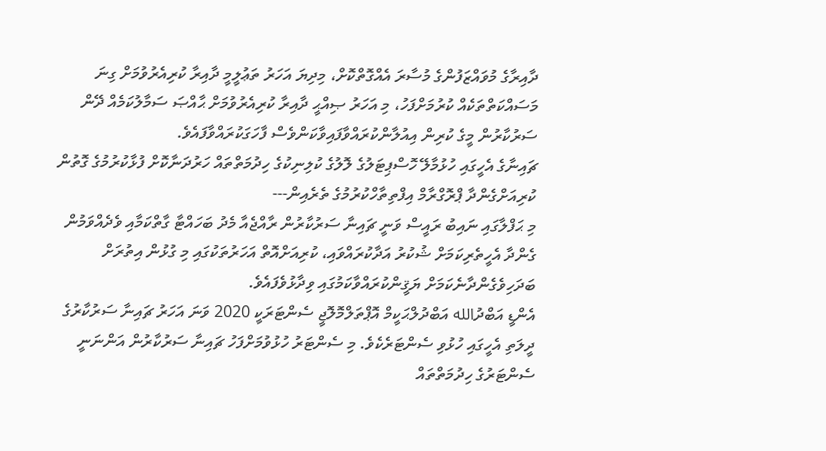ދާއިރާގެ މުވައްޒަފުންގެ މުސާރަ އެއްގޮތްކޮށް، މިދިޔަ އަހަރު ތަޢުލީމީ ދާއިރާ ކުރިއެރުވުމަށް ގިނަ މަސައްކަތްތަކެއް ކުރުމަށްފަހު، މި އަހަރު ޞިއްޙީ ދާއިރާ ކުރިއެރުވުމަށް ޙާއްޞަ ސަމާލުކަމެއް ދޭން ސަރުކާރުން މީގެ ކުރިން އިއުލާންކުރައްވާފައިވާކަންވެސް ފާހަގަކުރައްވާފައެވެ.
ޗައިނާގެ އެހީގައި ހުޅުމާލޭ ހޮސްޕިޓަލުގެ ލޮލުގެ ކުލިނިކުގެ ހިދުމަތްތައް ހަރުދަނާކޮށް ފުޅާކުރުމުގެ ގޮތުން ކުރިއަށްގެންދާ ޕްރޮގްރާމް އިފްތިތާހްކުރުމުގެ ތެރެއިން---
މި ޙަފްލާގައި ނައިބު ރައީސް ވަނީ ޗައިނާ ސަރުކާރުން ރާއްޖެއާ މެދު ބަހައްޓާ ގާތްކަމާއި ވެދެއްވަމުން ގެންދާ އެހީތެރިކަމަށް ޝުކުރު އަދާކުރައްވައި، ކުރިއަށްއޮތް އަހަރުތަކުގައި މި ގުޅުން އިތުރަށް ބަދަހިވެގެންދާނެކަމަށް ޔަޤީންކުރައްވާކަމުގައި ވިދާޅުވެފައެވެ.
އެންޑީ އަބްދުالله އަބްދުލްޙަކީމް އޮޕްތަލްމޮލޮޖީ ސެންޓަރަކީ 2020 ވަނަ އަހަރު ޗައިނާ ސަރުކާރުގެ ދީލަތި އެހީގައި ހުޅުވި ސެންޓަރެކެވެ. މި ސެންޓަރު ހުޅުވުމަށްފަހު ޗައިނާ ސަރުކާރުން އަންނަނީ ސެންޓަރުގެ ހިދުމަތްތައް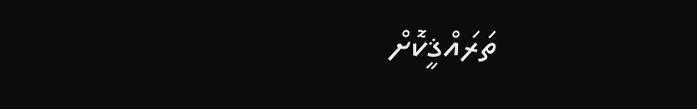ތަރައްޤީކޮށް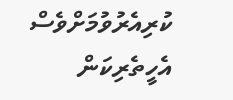ކުރިއެރުވުމަށްވެސް އެހީތެރިކަން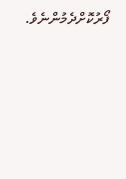ފޯރުކޮށްދެމުންނެވެ.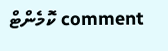comment ކޮމެންޓް